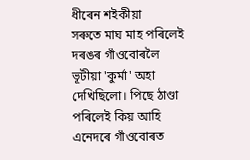ধীৰেন শইকীয়া
সৰুতে মাঘ মাহ পৰিলেই দৰঙৰ গাঁওবোৰলৈ ভূটীয়া 'কুৰ্মা' অহা দেখিছিলো। পিছে ঠাণ্ডা পৰিলেই কিয় আহি এনেদৰে গাঁওবোৰত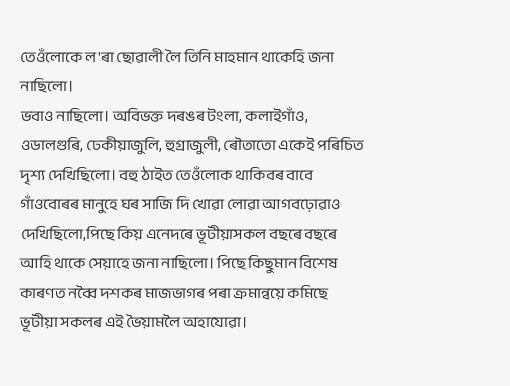তেওঁলোকে ল'ৰা ছোৱালী লৈ তিনি মাহমান থাকেহি জনা নাছিলো।
ভবাও নাছিলো। অবিভক্ত দৰঙৰ টংলা, কলাইগাঁও, ওডালগুৰি, ঢেকীয়াজুলি, হুগ্ৰাজুলী, ৰৌতাতো একেই পৰিচিত দৃশ্য দেখিছিলো। বহু ঠাইত তেওঁলোক থাকিবৰ বাবে গাঁওবোৰৰ মানুহে ঘৰ সাজি দি খোৱা লোৱা আগবঢ়োৱাও দেখিছিলো,পিছে কিয় এনেদৰে ভূটীয়াসকল বছৰে বছৰে আহি থাকে সেয়াহে জনা নাছিলো। পিছে কিছুমান বিশেষ কাৰণত নব্বৈ দশকৰ মাজভাগৰ পৰা ক্ৰমান্বয়ে কমিছে ভূটীয়া সকলৰ এই ভৈয়ামলৈ অহাযোৱা।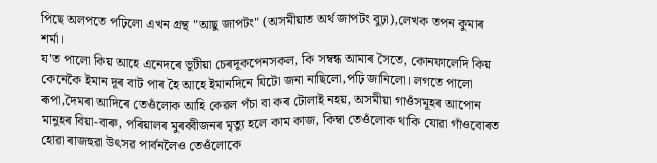পিছে অলপতে পঢ়িলো এখন গ্ৰন্থ "আছু জাপটং" (অসমীয়াত অৰ্থ জাপটং বুঢ়া),লেখক তপন কুমাৰ শৰ্মা।
য'ত পালো কিয় আহে এনেদৰে ভূটীয়া চেৰদূকপেনসকল, কি সম্বন্ধ আমাৰ সৈতে, কোনফালেদি কিয় কেনেকৈ ইমান দূৰ বাট পাৰ হৈ আহে ইমানদিনে যিটো জনা নাছিলো,পঢ়ি জানিলো। লগতে পালো ৰূপা,দৈমৰা আদিৰে তেওঁলোক আহি কেৱল পঁচা বা কৰ টোলাই নহয়, অসমীয়া গাওঁসমূহৰ আপোন মানুহৰ বিয়া-বাৰু, পৰিয়ালৰ মুৰব্বীজনৰ মৃত্যু হলে কাম কাজ, কিম্বা তেওঁলোক থাকি যোৱা গাঁওবোৰত হোৱা ৰাজহুৱা উৎসৱ পাৰ্বনলৈও তেওঁলোকে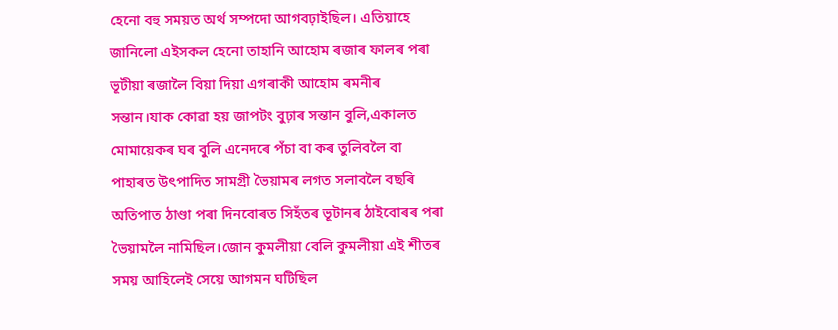হেনো বহু সময়ত অৰ্থ সম্পদো আগবঢ়াইছিল। এতিয়াহে জানিলো এইসকল হেনো তাহানি আহোম ৰজাৰ ফালৰ পৰা ভূটীয়া ৰজালৈ বিয়া দিয়া এগৰাকী আহোম ৰমনীৰ সন্তান।যাক কোৱা হয় জাপটং বুঢ়াৰ সন্তান বুলি,একালত মোমায়েকৰ ঘৰ বুলি এনেদৰে পঁচা বা কৰ তুলিবলৈ বা পাহাৰত উৎপাদিত সামগ্ৰী ভৈয়ামৰ লগত সলাবলৈ বছৰি অতিপাত ঠাণ্ডা পৰা দিনবোৰত সিহঁতৰ ভূটানৰ ঠাইবোৰৰ পৰা ভৈয়ামলৈ নামিছিল।জোন কুমলীয়া বেলি কুমলীয়া এই শীতৰ সময় আহিলেই সেয়ে আগমন ঘটিছিল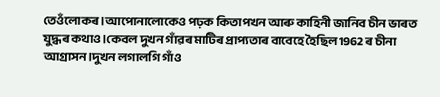তেওঁলোকৰ।আপোনালোকেও পঢ়ক কিতাপখন আৰু কাহিনী জানিব চীন ভাৰত যুদ্ধৰ কথাও।কেবল দুখন গাঁৱৰ মাটিৰ প্ৰাপ্যতাৰ বাবেহে হৈছিল 1962 ৰ চীনা আগ্ৰাসন।দুখন লগালগি গাঁও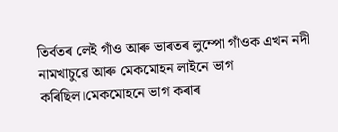তিৰ্বতৰ লেই গাঁও আৰু ভাৰতৰ লুম্পো গাঁওক এখন নদী নামখাচুৱে আৰু মেকমোহন লাইনে ভাগ কৰিছিল।মেকমোহনে ভাগ কৰাৰ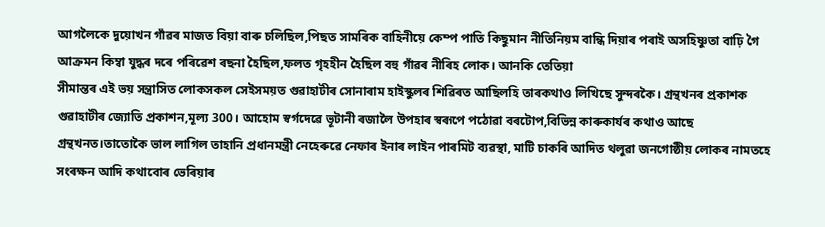আগলৈকে দুয়োখন গাঁৱৰ মাজত বিয়া বাৰু চলিছিল,পিছত সামৰিক বাহিনীয়ে কেম্প পাতি কিছুমান নীতিনিয়ম বান্ধি দিয়াৰ পৰাই অসহিষ্ণুতা বাঢ়ি গৈ আক্ৰমন কিম্বা যুদ্ধৰ দৰে পৰিৱেশ ৰছনা হৈছিল,ফলত গৃহহীন হৈছিল বহু গাঁৱৰ নীৰিহ লোক। আনকি তেতিয়া
সীমান্তৰ এই ভয় সন্ত্ৰাসিত লোকসকল সেইসময়ত গুৱাহাটীৰ সোনাৰাম হাইস্কুলৰ শিৱিৰত আছিলহি তাৰকথাও লিখিছে সুন্দৰকৈ। গ্ৰন্থখনৰ প্ৰকাশক গুৱাহাটীৰ জ্যোতি প্ৰকাশন,মূল্য 300। আহোম স্বৰ্গদেৱে ভূটানী ৰজালৈ উপহাৰ স্বৰূপে পঠোৱা বৰটোপ,বিভিন্ন কাৰুকাৰ্যৰ কথাও আছে গ্ৰন্থখনত।তাতোকৈ ভাল লাগিল তাহানি প্ৰধানমন্ত্ৰী নেহেৰুৱে নেফাৰ ইনাৰ লাইন পাৰমিট ব্যৱস্থা, মাটি চাকৰি আদিত থলুৱা জনগোষ্ঠীয় লোকৰ নামতহে সংৰক্ষন আদি কথাবোৰ ভেৰিয়াৰ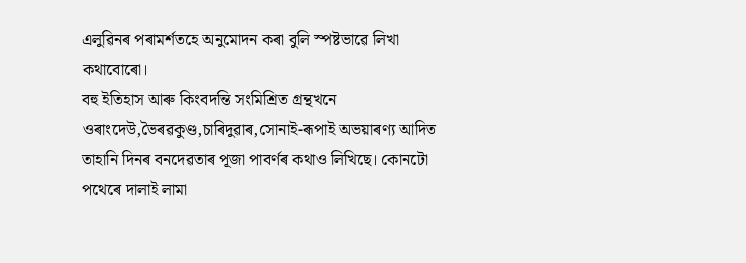এলুৱিনৰ পৰামৰ্শতহে অনুমোদন কৰা বুলি স্পষ্টভাৱে লিখা কথাবোৰো।
বহু ইতিহাস আৰু কিংবদন্তি সংমিশ্ৰিত গ্ৰন্থখনে ওৰাংদেউ,ভৈৰৱকুণ্ড,চাৰিদুৱাৰ,সোনাই-ৰূপাই অভয়াৰণ্য আদিত তাহানি দিনৰ বনদেৱতাৰ পূজা পাবৰ্ণৰ কথাও লিখিছে। কোনটো পথেৰে দালাই লামা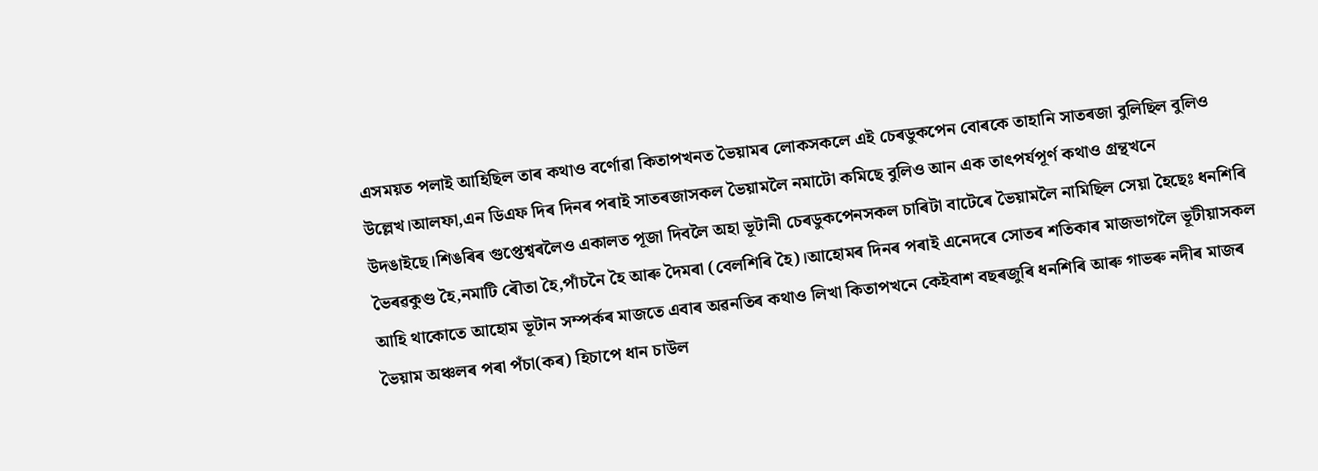এসময়ত পলাই আহিছিল তাৰ কথাও বৰ্ণোৱা কিতাপখনত ভৈয়ামৰ লোকসকলে এই চেৰডুকপেন বোৰকে তাহানি সাতৰজা বুলিছিল বুলিও উল্লেখ।আলফা,এন ডিএফ দিৰ দিনৰ পৰাই সাতৰজাসকল ভৈয়ামলৈ নমাটো কমিছে বুলিও আন এক তাৎপৰ্যপূৰ্ণ কথাও গ্ৰন্থখনে উদঙাইছে।শিঙৰিৰ গুপ্তেশ্বৰলৈও একালত পূজা দিবলৈ অহা ভূটানী চেৰডুকপেনসকল চাৰিটা বাটেৰে ভৈয়ামলৈ নামিছিল সেয়া হৈছেঃ ধনশিৰি ভৈৰৱকুণ্ড হৈ,নমাটি ৰৌতা হৈ,পাঁচনৈ হৈ আৰু দৈমৰা (বেলশিৰি হৈ)।আহোমৰ দিনৰ পৰাই এনেদৰে সোতৰ শতিকাৰ মাজভাগলৈ ভূটীয়াসকল আহি থাকোতে আহোম ভূটান সম্পৰ্কৰ মাজতে এবাৰ অৱনতিৰ কথাও লিখা কিতাপখনে কেইবাশ বছৰজুৰি ধনশিৰি আৰু গাভৰু নদীৰ মাজৰ ভৈয়াম অঞ্চলৰ পৰা পঁচা(কৰ) হিচাপে ধান চাউল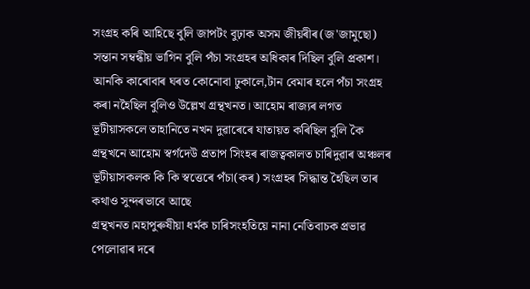সংগ্ৰহ কৰি আহিছে বুলি জাপটং বুঢ়াক অসম জীয়ৰীৰ(জ'জামুছো)
সন্তান সম্বন্ধীয় ভাগিন বুলি পঁচা সংগ্ৰহৰ অধিকাৰ দিছিল বুলি প্ৰকাশ। আনকি কাৰোবাৰ ঘৰত কোনোবা ঢুকালে,টান বেমাৰ হলে পঁচা সংগ্ৰহ কৰা নহৈছিল বুলিও উল্লেখ গ্ৰন্থখনত। আহোম ৰাজ্যৰ লগত ভূটীয়াসকলে তাহানিতে নখন দুৱাৰেৰে যাতায়ত কৰিছিল বুলি কৈ গ্ৰন্থখনে আহোম স্বৰ্গদেউ প্ৰতাপ সিংহৰ ৰাজত্বকালত চাৰিদুৱাৰ অঞ্চলৰ ভূটীয়াসকলক কি কি স্বত্তেৰে পঁচা(কৰ) সংগ্ৰহৰ সিদ্ধান্ত হৈছিল তাৰ কথাও সুন্দৰভাবে আছে
গ্ৰন্থখনত।মহাপুৰুষীয়া ধৰ্মক চাৰিসংহতিয়ে নানা নেতিবাচক প্ৰভাৱ পেলোৱাৰ দৰে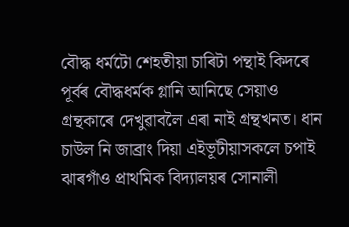বৌদ্ধ ধৰ্মটো শেহতীয়া চাৰিটা পন্থাই কিদৰে পূৰ্বৰ বৌদ্ধধৰ্মক গ্লানি আনিছে সেয়াও গ্ৰন্থকাৰে দেখুৱাবলৈ এৰা নাই গ্ৰন্থখনত। ধান চাউল নি জাব্ৰাং দিয়া এইভূটীয়াসকলে চপাই ঝাৰগাঁও প্ৰাথমিক বিদ্যালয়ৰ সোনালী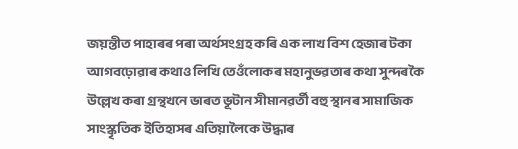জয়ন্তীত পাহাৰৰ পৰা অৰ্থসংগ্ৰহ কৰি এক লাখ বিশ হেজাৰ টকা আগবঢ়োৱাৰ কথাও লিখি তেওঁলোকৰ মহানুভৱতাৰ কথা সুন্দৰকৈ উল্লেখ কৰা গ্ৰন্থখনে ভাৰত ভূটান সীমানৱৰ্তী বহু স্থানৰ সামাজিক সাংস্কৃতিক ইতিহাসৰ এতিয়ালৈকে উদ্ধাৰ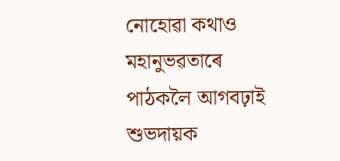নোহোৱা কথাও মহানুভৱতাৰে পাঠকলৈ আগবঢ়াই শুভদায়ক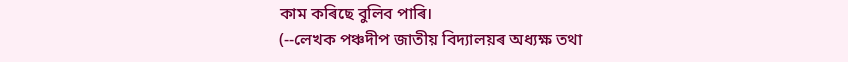কাম কৰিছে বুলিব পাৰি।
(--লেখক পঞ্চদীপ জাতীয় বিদ্যালয়ৰ অধ্যক্ষ তথা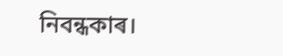নিবন্ধকাৰ।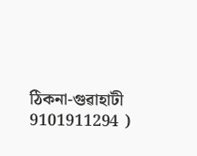ঠিকনা-গুৱাহাটী 9101911294 )